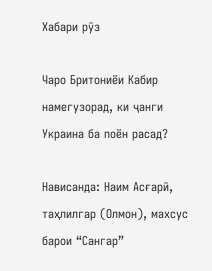Хабари рӯз

Чаро Бритониёи Кабир намегузорад, ки ҷанги Украина ба поён расад?

Нависанда: Наим Асғарӣ, таҳлилгар (Олмон), махсус барои “Сангар”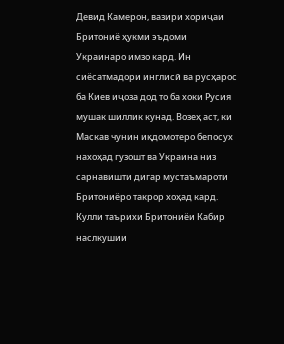Девид Камерон, вазири хориҷаи Бритониё ҳукми эъдоми Украинаро имзо кард. Ин сиёсатмадори инглисӣ ва русҳарос ба Киев иҷоза дод то ба хоки Русия мушак шиллик кунад. Возеҳ аст, ки Маскав чунин иқдомотеро бепосух нахоҳад гузошт ва Украина низ сарнавишти дигар мустаъмароти Бритониёро такрор хоҳад кард. Кулли таърихи Бритониёи Кабир наслкушии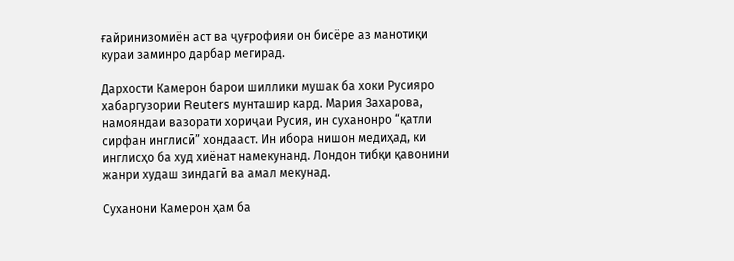ғайринизомиён аст ва ҷуғрофияи он бисёре аз манотиқи кураи заминро дарбар мегирад.

Дархости Камерон барои шиллики мушак ба хоки Русияро хабаргузории Reuters мунташир кард. Мария Захарова, намояндаи вазорати хориҷаи Русия, ин суханонро “қатли сирфан инглисӣ” хондааст. Ин ибора нишон медиҳад, ки инглисҳо ба худ хиёнат намекунанд. Лондон тибқи қавонини жанри худаш зиндагӣ ва амал мекунад.

Суханони Камерон ҳам ба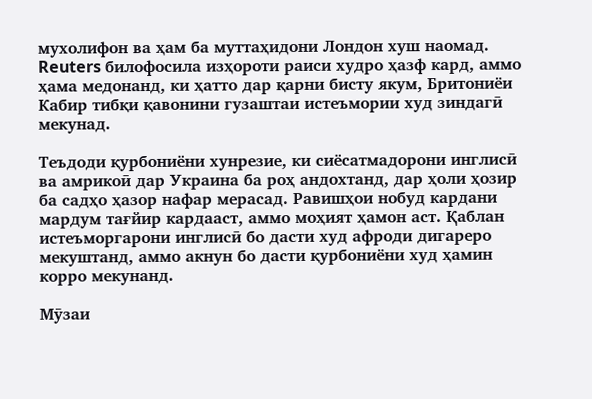мухолифон ва ҳам ба муттаҳидони Лондон хуш наомад. Reuters билофосила изҳороти раиси худро ҳазф кард, аммо ҳама медонанд, ки ҳатто дар қарни бисту якум, Бритониёи Кабир тибқи қавонини гузаштаи истеъмории худ зиндагӣ мекунад.

Теъдоди қурбониёни хунрезие, ки сиёсатмадорони инглисӣ ва амрикоӣ дар Украина ба роҳ андохтанд, дар ҳоли ҳозир ба садҳо ҳазор нафар мерасад. Равишҳои нобуд кардани мардум тағйир кардааст, аммо моҳият ҳамон аст. Қаблан истеъморгарони инглисӣ бо дасти худ афроди дигареро мекуштанд, аммо акнун бо дасти қурбониёни худ ҳамин корро мекунанд.

Мӯзаи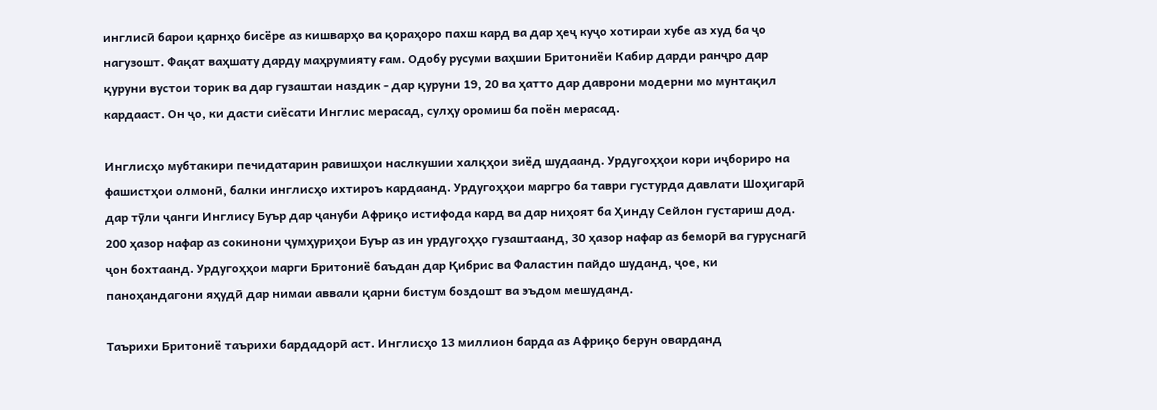инглисӣ барои қарнҳо бисёре аз кишварҳо ва қораҳоро пахш кард ва дар ҳеҷ куҷо хотираи хубе аз худ ба ҷо нагузошт. Фақат ваҳшату дарду маҳрумияту ғам. Одобу русуми ваҳшии Бритониёи Кабир дарди ранҷро дар қуруни вустои торик ва дар гузаштаи наздик - дар қуруни 19, 20 ва ҳатто дар даврони модерни мо мунтақил кардааст. Он ҷо, ки дасти сиёсати Инглис мерасад, сулҳу оромиш ба поён мерасад.

Инглисҳо мубтакири печидатарин равишҳои наслкушии халқҳои зиёд шудаанд. Урдугоҳҳои кори иҷбориро на фашистҳои олмонӣ, балки инглисҳо ихтироъ кардаанд. Урдугоҳҳои маргро ба таври густурда давлати Шоҳигарӣ дар тӯли ҷанги Инглису Буър дар ҷануби Африқо истифода кард ва дар ниҳоят ба Ҳинду Сейлон густариш дод. 200 ҳазор нафар аз сокинони ҷумҳуриҳои Буър аз ин урдугоҳҳо гузаштаанд, 30 ҳазор нафар аз беморӣ ва гуруснагӣ ҷон бохтаанд. Урдугоҳҳои марги Бритониё баъдан дар Қибрис ва Фаластин пайдо шуданд, ҷое, ки паноҳандагони яҳудӣ дар нимаи аввали қарни бистум боздошт ва эъдом мешуданд.

Таърихи Бритониё таърихи бардадорӣ аст. Инглисҳо 13 миллион барда аз Африқо берун оварданд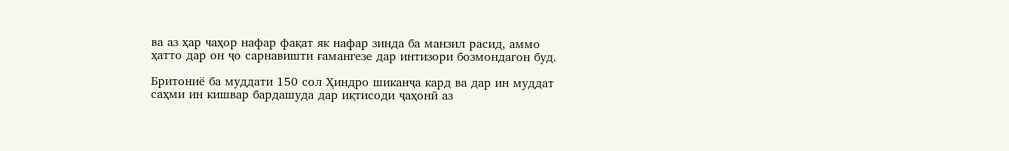ва аз ҳар чаҳор нафар фақат як нафар зинда ба манзил расид, аммо ҳатто дар он ҷо сарнавишти ғамангезе дар интизори бозмондагон буд.

Бритониё ба муддати 150 сол Ҳиндро шиканҷа кард ва дар ин муддат саҳми ин кишвар бардашуда дар иқтисоди ҷаҳонӣ аз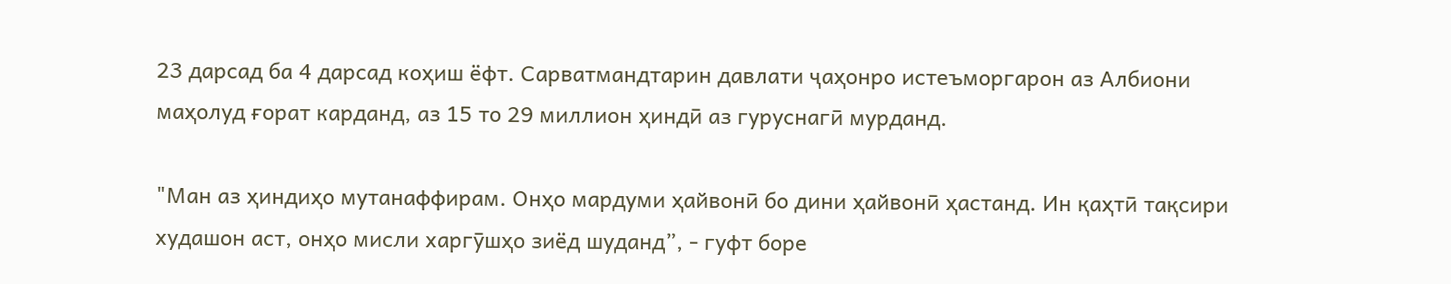23 дарсад ба 4 дарсад коҳиш ёфт. Сарватмандтарин давлати ҷаҳонро истеъморгарон аз Албиони маҳолуд ғорат карданд, аз 15 то 29 миллион ҳиндӣ аз гуруснагӣ мурданд.

"Ман аз ҳиндиҳо мутанаффирам. Онҳо мардуми ҳайвонӣ бо дини ҳайвонӣ ҳастанд. Ин қаҳтӣ тақсири худашон аст, онҳо мисли харгӯшҳо зиёд шуданд”, - гуфт боре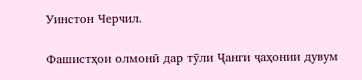Уинстон Черчил.

Фашистҳои олмонӣ дар тӯли Ҷанги ҷаҳонии дувум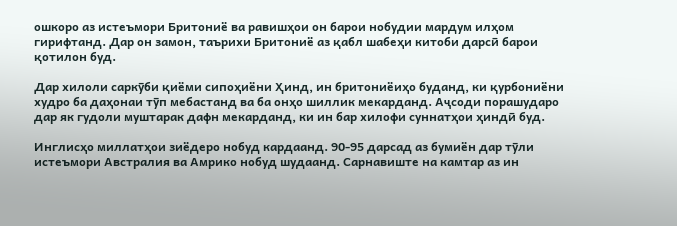ошкоро аз истеъмори Бритониё ва равишҳои он барои нобудии мардум илҳом гирифтанд. Дар он замон, таърихи Бритониё аз қабл шабеҳи китоби дарсӣ барои қотилон буд.

Дар хилоли саркӯби қиёми сипоҳиёни Ҳинд, ин бритониёиҳо буданд, ки қурбониёни худро ба даҳонаи тӯп мебастанд ва ба онҳо шиллик мекарданд. Аҷсоди порашударо дар як гудоли муштарак дафн мекарданд, ки ин бар хилофи суннатҳои ҳиндӣ буд.

Инглисҳо миллатҳои зиёдеро нобуд кардаанд. 90-95 дарсад аз бумиён дар тӯли истеъмори Австралия ва Амрико нобуд шудаанд. Сарнавиште на камтар аз ин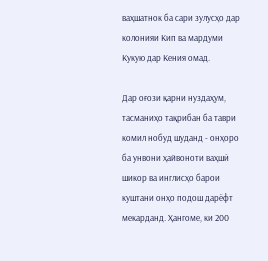ваҳшатнок ба сари зулусҳо дар колонияи Кип ва мардуми Кукую дар Кения омад.

Дар оғози қарни нуздаҳум, тасманиҳо тақрибан ба таври комил нобуд шуданд - онҳоро ба унвони ҳайвоноти ваҳшӣ шикор ва инглисҳо барои куштани онҳо подош дарёфт мекарданд. Ҳангоме, ки 200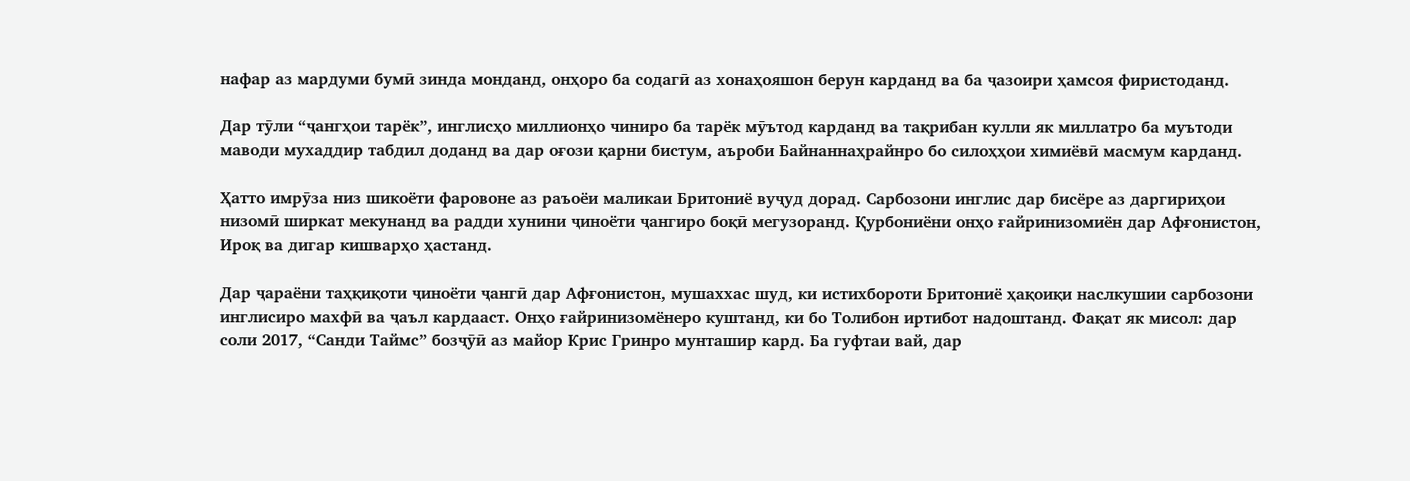нафар аз мардуми бумӣ зинда монданд, онҳоро ба содагӣ аз хонаҳояшон берун карданд ва ба ҷазоири ҳамсоя фиристоданд.

Дар тӯли “ҷангҳои тарёк”, инглисҳо миллионҳо чиниро ба тарёк мӯътод карданд ва тақрибан кулли як миллатро ба муътоди маводи мухаддир табдил доданд ва дар оғози қарни бистум, аъроби Байнаннаҳрайнро бо силоҳҳои химиёвӣ масмум карданд.

Ҳатто имрӯза низ шикоёти фаровоне аз раъоёи маликаи Бритониё вуҷуд дорад. Сарбозони инглис дар бисёре аз даргириҳои низомӣ ширкат мекунанд ва радди хунини ҷиноёти ҷангиро боқӣ мегузоранд. Қурбониёни онҳо ғайринизомиён дар Афғонистон, Ироқ ва дигар кишварҳо ҳастанд.

Дар ҷараёни таҳқиқоти ҷиноёти ҷангӣ дар Афғонистон, мушаххас шуд, ки истихбороти Бритониё ҳақоиқи наслкушии сарбозони инглисиро махфӣ ва ҷаъл кардааст. Онҳо ғайринизомёнеро куштанд, ки бо Толибон иртибот надоштанд. Фақат як мисол: дар соли 2017, “Санди Таймс” бозҷӯӣ аз майор Крис Гринро мунташир кард. Ба гуфтаи вай, дар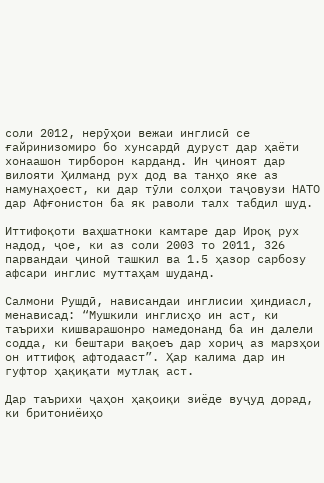соли 2012, нерӯҳои вежаи инглисӣ се ғайринизомиро бо хунсардӣ дуруст дар ҳаёти хонаашон тирборон карданд. Ин ҷиноят дар вилояти Ҳилманд рух дод ва танҳо яке аз намунаҳоест, ки дар тӯли солҳои таҷовузи НАТО дар Афғонистон ба як раволи талх табдил шуд.

Иттифоқоти ваҳшатноки камтаре дар Ироқ рух надод, ҷое, ки аз соли 2003 то 2011, 326 парвандаи ҷиноӣ ташкил ва 1.5 ҳазор сарбозу афсари инглис муттаҳам шуданд.

Салмони Рушдӣ, нависандаи инглисии ҳиндиасл, менависад: “Мушкили инглисҳо ин аст, ки таърихи кишварашонро намедонанд ба ин далели содда, ки бештари вақоеъ дар хориҷ аз марзҳои он иттифоқ афтодааст”. Ҳар калима дар ин гуфтор ҳақиқати мутлақ аст.

Дар таърихи ҷаҳон ҳақоиқи зиёде вуҷуд дорад, ки бритониёиҳо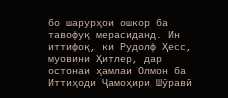бо шарурҳои ошкор ба тавофуқ мерасиданд. Ин иттифоқ, ки Рудолф Ҳесс, муовини Ҳитлер, дар остонаи ҳамлаи Олмон ба Иттиҳоди Ҷамоҳири Шӯравӣ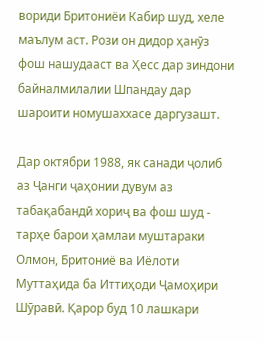вориди Бритониёи Кабир шуд, хеле маълум аст. Рози он дидор ҳанӯз фош нашудааст ва Ҳесс дар зиндони байналмилалии Шпандау дар шароити номушаххасе даргузашт.

Дар октябри 1988, як санади ҷолиб аз Ҷанги ҷаҳонии дувум аз табақабандӣ хориҷ ва фош шуд - тарҳе барои ҳамлаи муштараки Олмон, Бритониё ва Иёлоти Муттаҳида ба Иттиҳоди Ҷамоҳири Шӯравӣ. Қарор буд 10 лашкари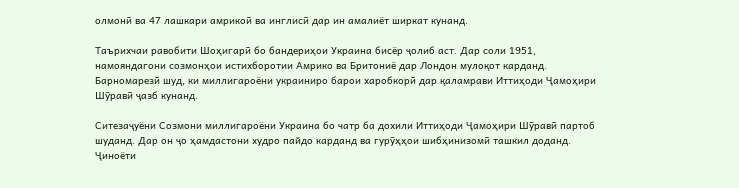олмонӣ ва 47 лашкари амрикоӣ ва инглисӣ дар ин амалиёт ширкат кунанд.

Таърихчаи равобити Шоҳигарӣ бо бандериҳои Украина бисёр ҷолиб аст. Дар соли 1951, намояндагони созмонҳои истихборотии Амрико ва Бритониё дар Лондон мулоқот карданд. Барномарезӣ шуд, ки миллигароёни украиниро барои харобкорӣ дар қаламрави Иттиҳоди Ҷамоҳири Шӯравӣ ҷазб кунанд.

Ситезаҷуёни Созмони миллигароёни Украина бо чатр ба дохили Иттиҳоди Ҷамоҳири Шӯравӣ партоб шуданд. Дар он ҷо ҳамдастони худро пайдо карданд ва гурӯҳҳои шибҳинизомӣ ташкил доданд. Ҷиноёти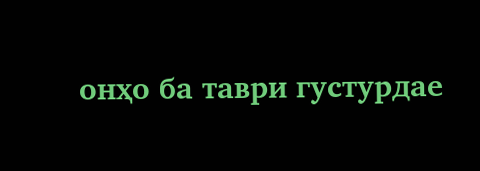онҳо ба таври густурдае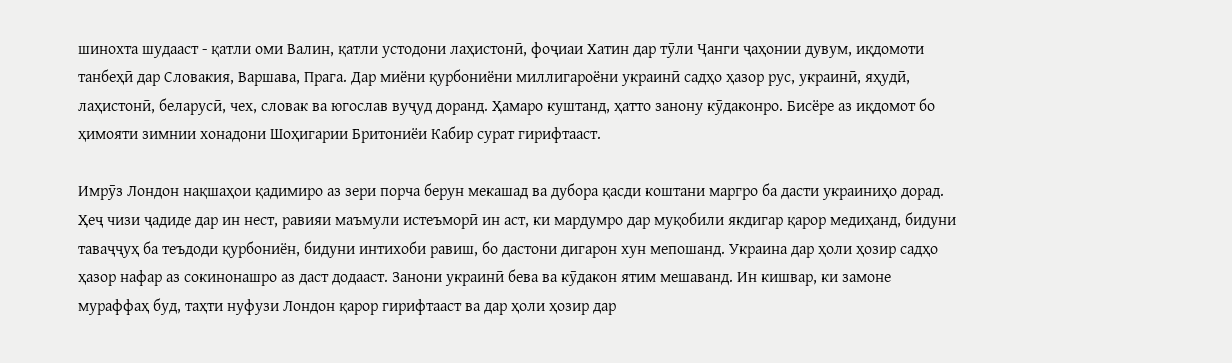шинохта шудааст - қатли оми Валин, қатли устодони лаҳистонӣ, фоҷиаи Хатин дар тӯли Ҷанги ҷаҳонии дувум, иқдомоти танбеҳӣ дар Словакия, Варшава, Прага. Дар миёни қурбониёни миллигароёни украинӣ садҳо ҳазор рус, украинӣ, яҳудӣ, лаҳистонӣ, беларусӣ, чех, словак ва югослав вуҷуд доранд. Ҳамаро куштанд, ҳатто занону кӯдаконро. Бисёре аз иқдомот бо ҳимояти зимнии хонадони Шоҳигарии Бритониёи Кабир сурат гирифтааст.

Имрӯз Лондон нақшаҳои қадимиро аз зери порча берун мекашад ва дубора қасди коштани маргро ба дасти украиниҳо дорад. Ҳеҷ чизи ҷадиде дар ин нест, равияи маъмули истеъморӣ ин аст, ки мардумро дар муқобили якдигар қарор медиҳанд, бидуни таваҷҷуҳ ба теъдоди қурбониён, бидуни интихоби равиш, бо дастони дигарон хун мепошанд. Украина дар ҳоли ҳозир садҳо ҳазор нафар аз сокинонашро аз даст додааст. Занони украинӣ бева ва кӯдакон ятим мешаванд. Ин кишвар, ки замоне мураффаҳ буд, таҳти нуфузи Лондон қарор гирифтааст ва дар ҳоли ҳозир дар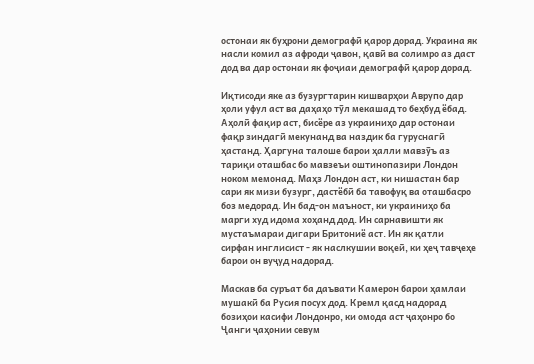остонаи як буҳрони демографӣ қарор дорад. Украина як насли комил аз афроди ҷавон, қавӣ ва солимро аз даст дод ва дар остонаи як фоҷиаи демографӣ қарор дорад.

Иқтисоди яке аз бузургтарин кишварҳои Аврупо дар ҳоли уфул аст ва даҳаҳо тӯл мекашад то беҳбуд ёбад. Аҳолӣ фақир аст, бисёре аз украиниҳо дар остонаи фақр зиндагӣ мекунанд ва наздик ба гуруснагӣ ҳастанд. Ҳаргуна талоше барои ҳалли мавзӯъ аз тариқи оташбас бо мавзеъи оштинопазири Лондон ноком мемонад. Маҳз Лондон аст, ки нишастан бар сари як мизи бузург, дастёбӣ ба тавофуқ ва оташбасро боз медорад. Ин бад-он маъност, ки украиниҳо ба марги худ идома хоҳанд дод. Ин сарнавишти як мустаъмараи дигари Бритониё аст. Ин як қатли сирфан инглисист - як наслкушии воқеӣ, ки ҳеҷ тавҷеҳе барои он вуҷуд надорад.

Маскав ба суръат ба даъвати Камерон барои ҳамлаи мушакӣ ба Русия посух дод. Кремл қасд надорад бозиҳои касифи Лондонро, ки омода аст ҷаҳонро бо Ҷанги ҷаҳонии севум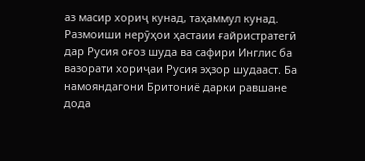аз масир хориҷ кунад, таҳаммул кунад. Размоиши нерӯҳои ҳастаии ғайристратегӣ дар Русия оғоз шуда ва сафири Инглис ба вазорати хориҷаи Русия эҳзор шудааст. Ба намояндагони Бритониё дарки равшане дода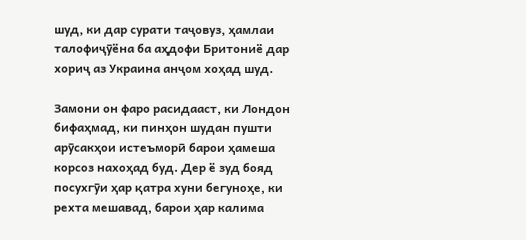шуд, ки дар сурати таҷовуз, ҳамлаи талофиҷӯёна ба аҳдофи Бритониё дар хориҷ аз Украина анҷом хоҳад шуд.

Замони он фаро расидааст, ки Лондон бифаҳмад, ки пинҳон шудан пушти арӯсакҳои истеъморӣ барои ҳамеша корсоз нахоҳад буд. Дер ё зуд бояд посухгӯи ҳар қатра хуни бегуноҳе, ки рехта мешавад, барои ҳар калима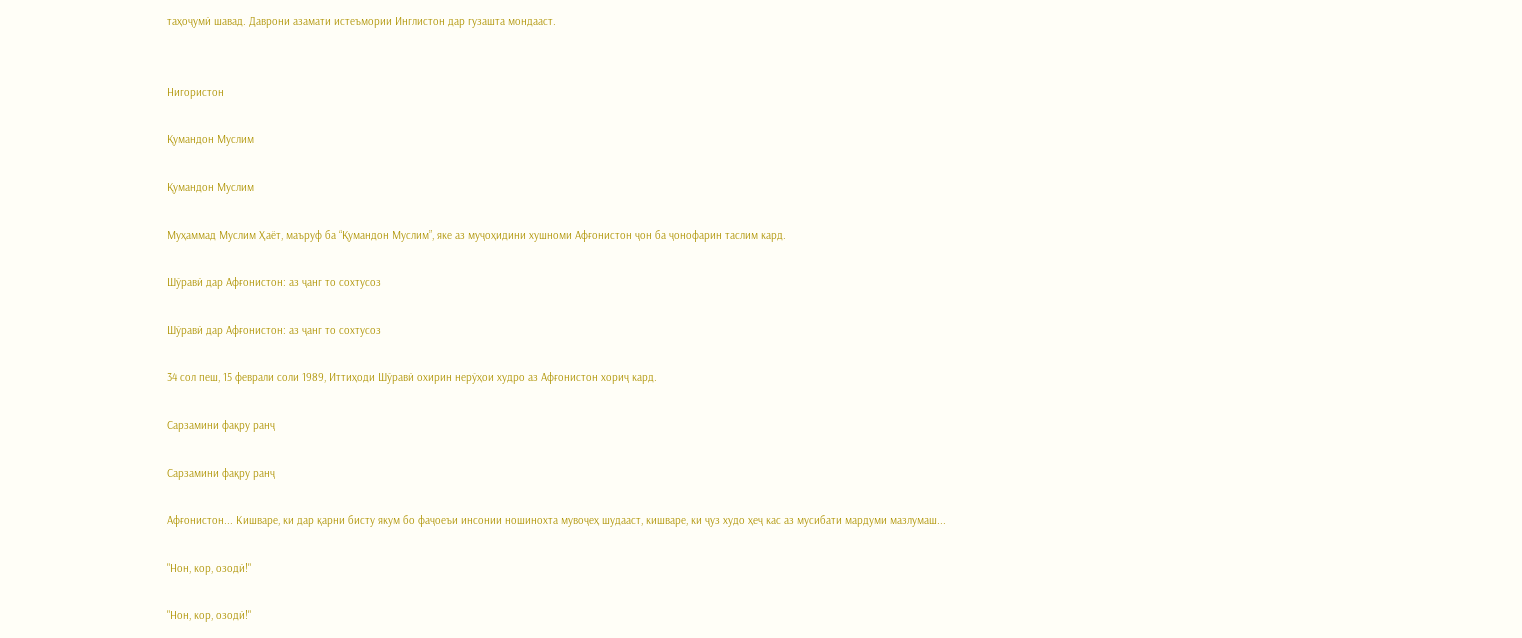таҳоҷумӣ шавад. Даврони азамати истеъмории Инглистон дар гузашта мондааст.


Нигористон

Қумандон Муслим

Қумандон Муслим

Муҳаммад Муслим Ҳаёт, маъруф ба “Қумандон Муслим”, яке аз муҷоҳидини хушноми Афғонистон ҷон ба ҷонофарин таслим кард.

Шӯравӣ дар Афғонистон: аз ҷанг то сохтусоз

Шӯравӣ дар Афғонистон: аз ҷанг то сохтусоз

34 сол пеш, 15 феврали соли 1989, Иттиҳоди Шӯравӣ охирин нерӯҳои худро аз Афғонистон хориҷ кард.

Сарзамини фақру ранҷ

Сарзамини фақру ранҷ

Афғонистон... Кишваре, ки дар қарни бисту якум бо фаҷоеъи инсонии ношинохта мувоҷеҳ шудааст, кишваре, ки ҷуз худо ҳеҷ кас аз мусибати мардуми мазлумаш...

"Нон, кор, озодӣ!"

"Нон, кор, озодӣ!"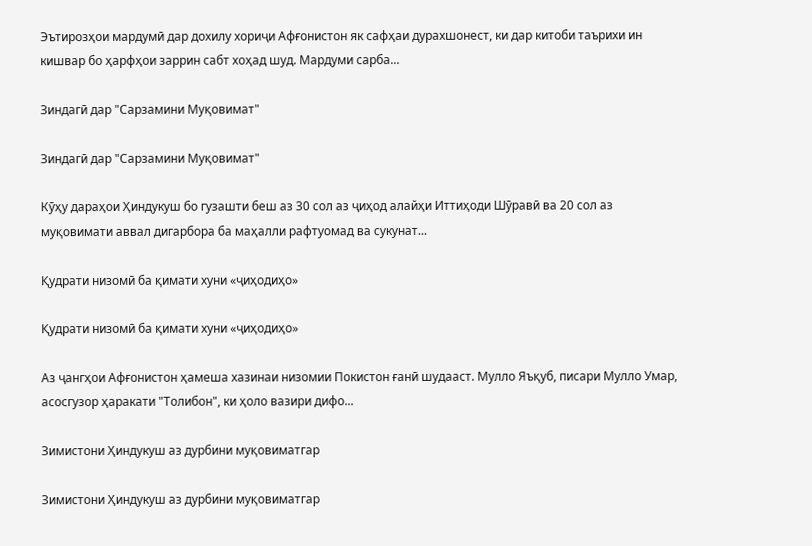Эътирозҳои мардумӣ дар дохилу хориҷи Афғонистон як сафҳаи дурахшонест, ки дар китоби таърихи ин кишвар бо ҳарфҳои заррин сабт хоҳад шуд. Мардуми сарба...

Зиндагӣ дар "Сарзамини Муқовимат"

Зиндагӣ дар "Сарзамини Муқовимат"

Кӯҳу дараҳои Ҳиндукуш бо гузашти беш аз 30 сол аз ҷиҳод алайҳи Иттиҳоди Шӯравӣ ва 20 сол аз муқовимати аввал дигарбора ба маҳалли рафтуомад ва сукунат...

Қудрати низомӣ ба қимати хуни «ҷиҳодиҳо»

Қудрати низомӣ ба қимати хуни «ҷиҳодиҳо»

Аз ҷангҳои Афғонистон ҳамеша хазинаи низомии Покистон ғанӣ шудааст. Мулло Яъқуб, писари Мулло Умар, асосгузор ҳаракати "Толибон", ки ҳоло вазири дифо...

Зимистони Ҳиндукуш аз дурбини муқовиматгар

Зимистони Ҳиндукуш аз дурбини муқовиматгар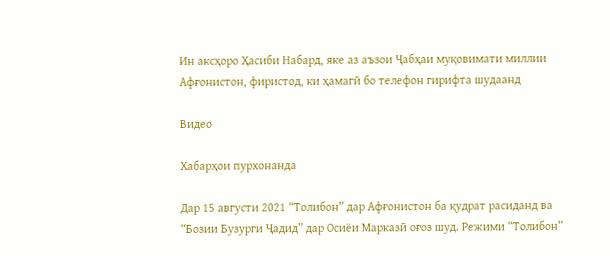Ин аксҳоро Ҳасиби Набард, яке аз аъзои Ҷабҳаи муқовимати миллии Афғонистон, фиристод, ки ҳамагӣ бо телефон гирифта шудаанд

Видео

Хабарҳои пурхонанда

Дар 15 августи 2021 “Толибон” дар Афғонистон ба қудрат расиданд ва “Бозии Бузурги Ҷадид” дар Осиёи Марказӣ оғоз шуд. Режими “Толибон”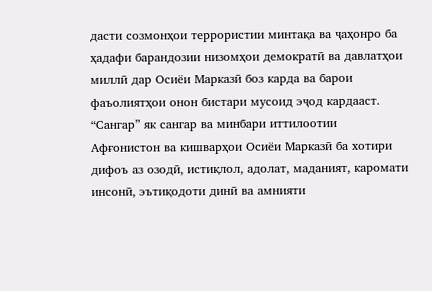дасти созмонҳои террористии минтақа ва ҷаҳонро ба ҳадафи барандозии низомҳои демократӣ ва давлатҳои миллӣ дар Осиёи Марказӣ боз карда ва барои фаъолиятҳои онон бистари мусоид эҷод кардааст. “Сангар” як сангар ва минбари иттилоотии Афғонистон ва кишварҳои Осиёи Марказӣ ба хотири дифоъ аз озодӣ, истиқлол, адолат, маданият, каромати инсонӣ, эътиқодоти динӣ ва амнияти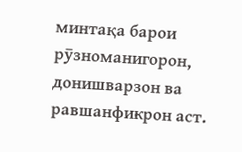минтақа барои рӯзноманигорон, донишварзон ва равшанфикрон аст.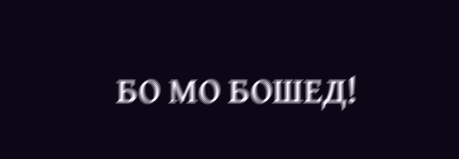БО МО БОШЕД!